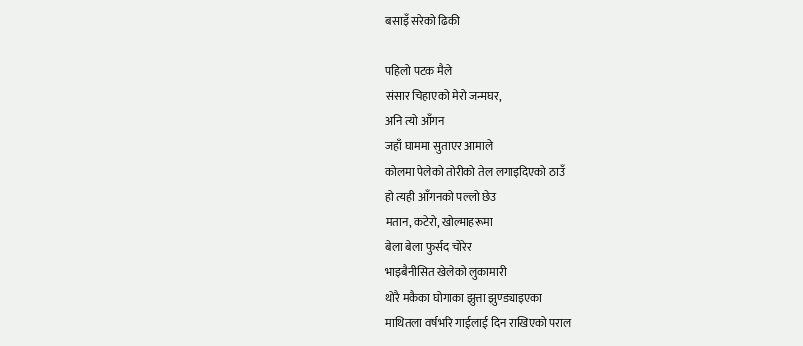बसाइँ सरेको ढिकी

पहिलो पटक मैले
संसार चिहाएको मेरो जन्मघर,
अनि त्यो आँगन
जहाँ घाममा सुताएर आमाले
कोलमा पेलेको तोरीको तेल लगाइदिएको ठाउँ
हो त्यही आँगनको पल्लो छेउ
मतान, कटेरो, खोल्माहरूमा
बेला बेला फुर्सद चोरेर
भाइबैनीसित खेलेको लुकामारी
थोरै मकैका घोगाका झुत्ता झुण्ड्याइएका
माथितला वर्षभरि गाईलाई दिन राखिएको पराल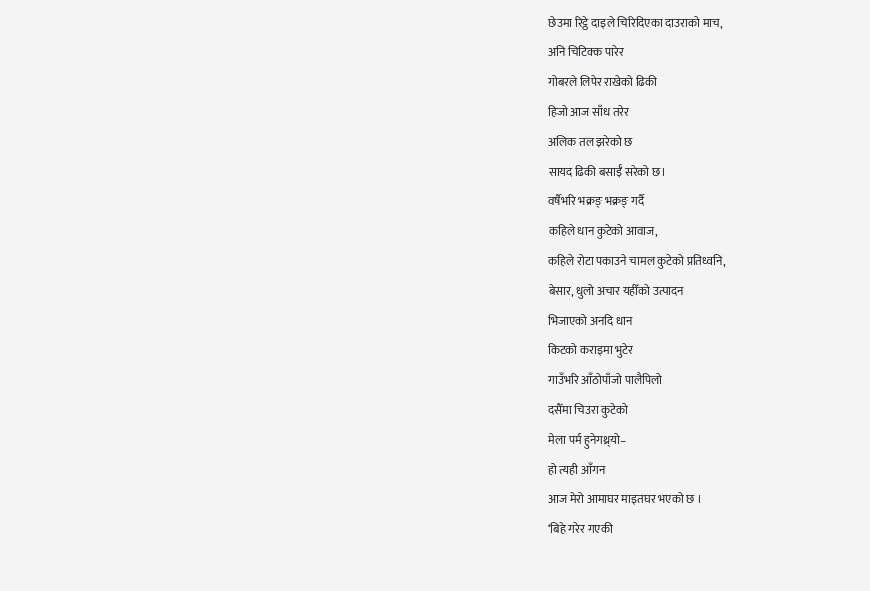छेउमा रिट्ठे दाइले चिरिदिएका दाउराको माच,
अनि चिटिक्क पारेर
गोबरले लिपेर राखेको ढिकी
हिजो आज साँध तरेर
अलिक तल झरेको छ
सायद ढिकी बसाईँ सरेको छ।
वर्षैभरि भक्रङ् भक्रङ् गर्दै
कहिले धान कुटेको आवाज,
कहिले रोटा पकाउने चामल कुटेको प्रतिध्वनि,
बेसार, धुलो अचार यहीँको उत्पादन
भिजाएको अनदि धान
किटको कराइमा भुटेर
गाउँभरि आँठोपाँजो पालैपिलो
दसैँमा चिउरा कुटेको
मेला पर्म हुनेगथ्र्यो–
हो त्यही आँगन
आज मेरो आमाघर माइतघर भएको छ ।
‘बिहे गरेर गएकी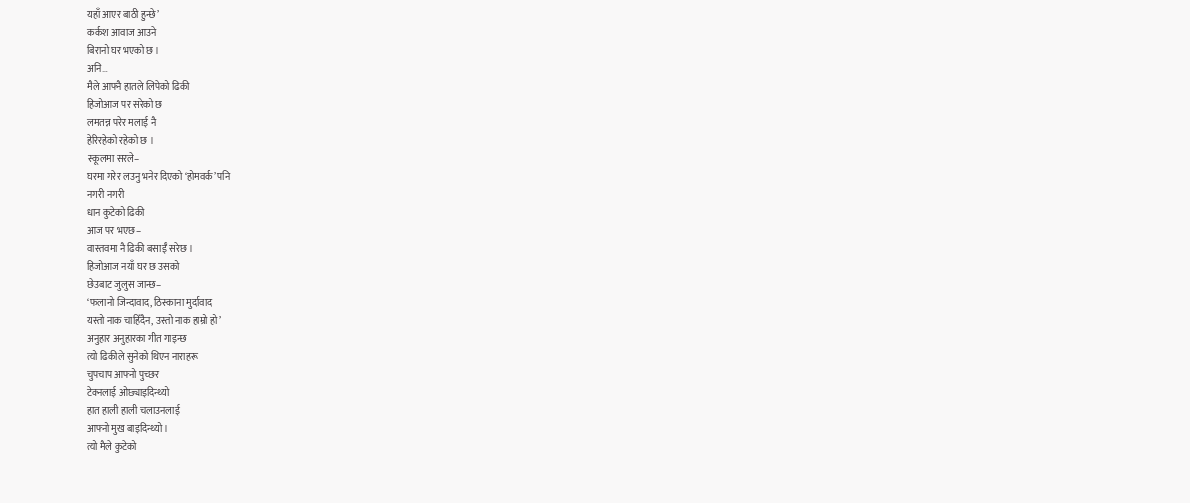यहाँ आएर बाठी हुन्छे’
कर्कश आवाज आउने
बिरानो घर भएको छ ।
अनि…
मैले आफ्नै हातले लिपेको ढिकी
हिजोआज पर सरेको छ
लमतन्न परेर मलाई नै
हेरिरहेको रहेको छ ।
स्कूलमा सरले–
घरमा गरेर लउनु भनेर दिएको ‘होमवर्क’ पनि
नगरी नगरी
धान कुटेको ढिकी
आज पर भएछ–
वास्तवमा नै ढिकी बसाईँ सरेछ ।
हिजोआज नयाँ घर छ उसको
छेउबाट जुलुस जान्छ–
‘फलानो जिन्दावाद, ठिस्काना मुर्दावाद
यस्तो नाक चाहिँदैन, उस्तो नाक हाम्रो हो’
अनुहार अनुहारका गीत गाइन्छ
त्यो ढिकीले सुनेको थिएन नाराहरू
चुपचाप आफ्नो पुच्छर
टेक्नलाई ओछ्याइदिन्थ्यो
हात हाली हाली चलाउनलाई
आफ्नो मुख बाइदिन्थ्यो ।
त्यो मैले कुटेको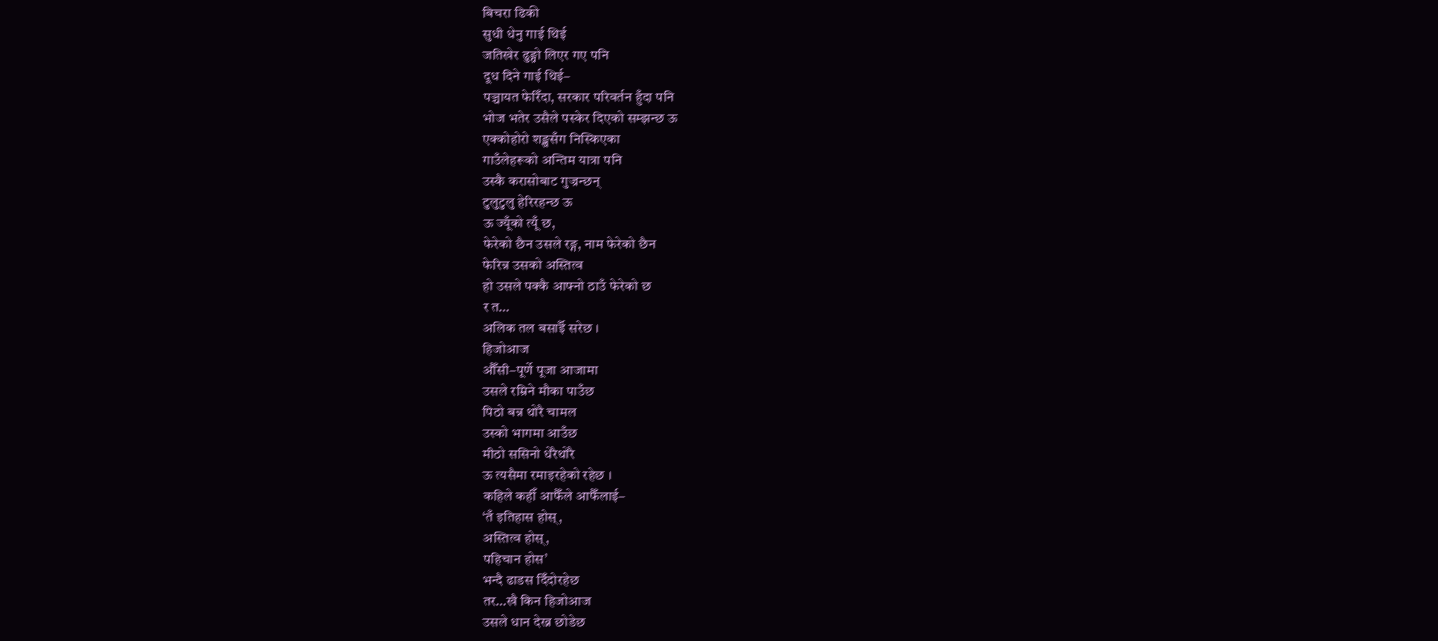बिचरा ढिकी
सुधी धेनु गाई थिई
जतिखेर ढुङ्ग्रो लिएर गए पनि
दूध दिने गाई थिई–
पञ्चायत फेरिँदा, सरकार परिवर्तन हुँदा पनि
भोज भतेर उसैले पस्केर दिएको सम्झन्छ ऊ
एक्कोहोरो शङ्खसँग निस्किएका
गाउँलेहरूको अन्तिम यात्रा पनि
उस्कै करासोबाट गुज्रन्छन्
टुलुटुलु हेरिरहन्छ ऊ
ऊ ज्यूँको त्यूँ छ,
फेरेको छैन उसले रङ्ग, नाम फेरेको छैन
फेरिन्न उसको अस्तित्व
हो उसले पक्कै आफ्नो ठाउँ फेरेको छ
र त…
अलिक तल बसाईँ सरेछ ।
हिजोआज
औँसी–पूर्णे पूजा आजामा
उसले रम्रिने मौका पाउँछ
पिठो बन्न थोरै चामल
उस्को भागमा आउँछ
मीठो ससिनो धेरैथोरै
ऊ त्यसैमा रमाइरहेको रहेछ ।
कहिले कहीँ आफैँले आफैँलाई–
‘तँ इतिहास होस्,
अस्तित्व होस्,
पहिचान होस’
भन्दै ढाडस दिँदोरहेछ
तर…खै किन हिजोआज
उसले धान देख्न छोडेछ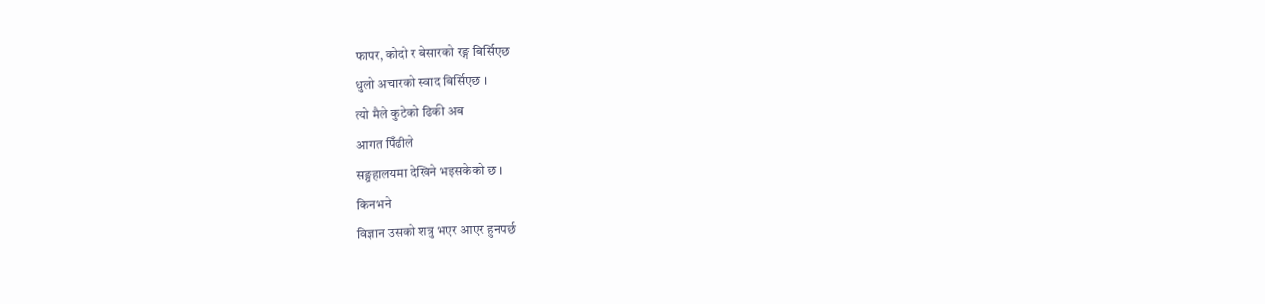फापर, कोदो र बेसारको रङ्ग बिर्सिएछ
धुलो अचारको स्वाद बिर्सिएछ ।
त्यो मैले कुटेको ढिकी अब
आगत पिँढीले
सङ्ग्रहालयमा देखिने भइसकेको छ ।
किनभने
विज्ञान उसको शत्रु भएर आएर हुनपर्छ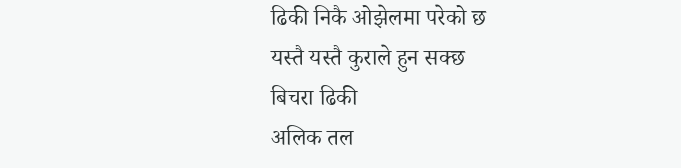ढिकी निकै ओझेलमा परेको छ
यस्तै यस्तै कुराले हुन सक्छ
बिचरा ढिकी
अलिक तल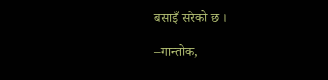बसाइँ सरेको छ ।

–गान्तोक,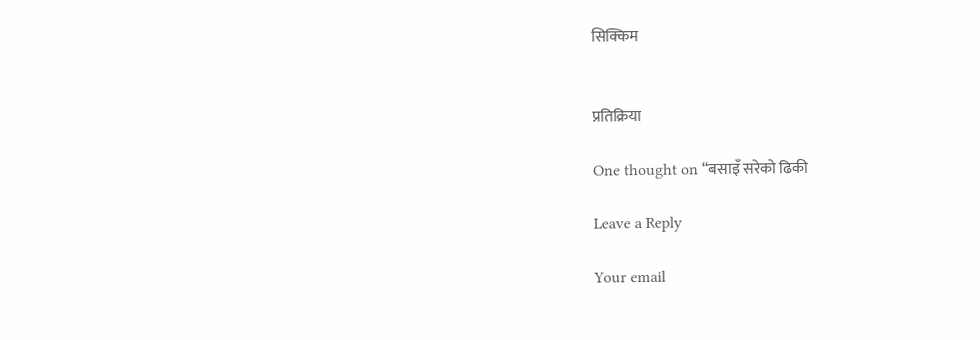सिक्किम


प्रतिक्रिया

One thought on “बसाइँ सरेको ढिकी

Leave a Reply

Your email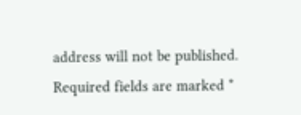address will not be published. Required fields are marked *